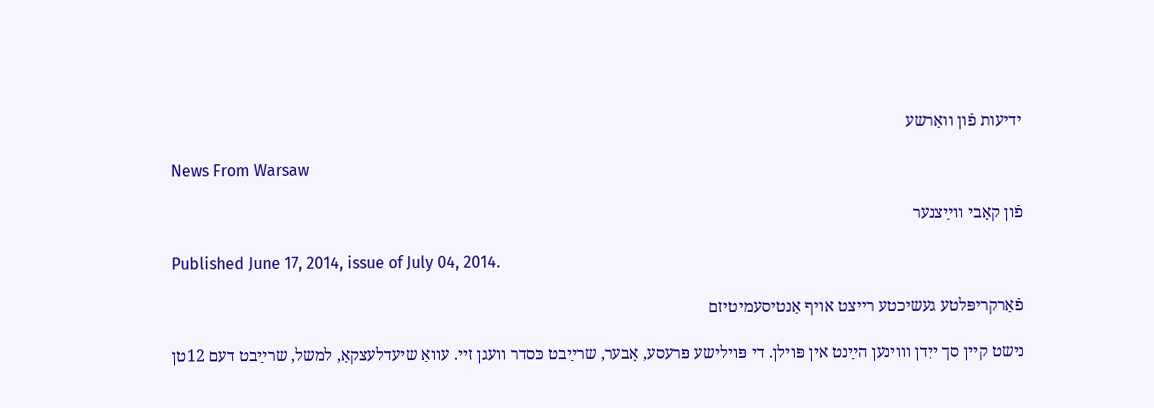ידיעות פֿון וואַרשע

News From Warsaw

פֿון קאָבי ווײַצנער

Published June 17, 2014, issue of July 04, 2014.

פֿאַרקריפּלטע געשיכטע רייצט אויף אַנטיסעמיטיזם

נישט קיין סך ייִדן וווינען הײַנט אין פּוילן. די פּוילישע פּרעסע, אָבער, שרײַבט כּסדר וועגן זיי. עוואַ שיעדלעצקאַ, למשל, שרײַבט דעם 12טן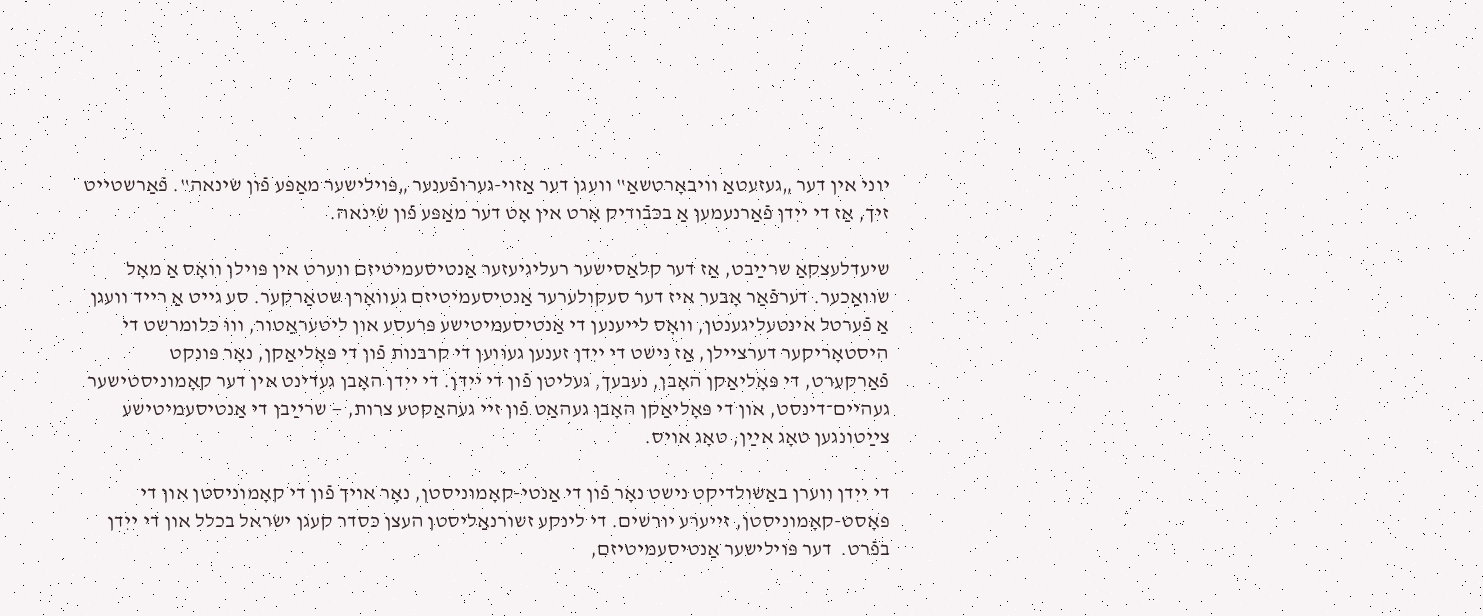יוני אין דער „געזעטאַ וויבאָרטשאַ‟ וועגן דער אַזוי-גערופֿענער „פּוילישער מאַפּע פֿון שׂינאה‟. פֿאַרשטייט זיך, אַז די ייִדן פֿאַרנעמען אַ בכּבֿודיק אָרט אין אָט דער מאַפּע פֿון שׂינאה.

שיעדלעצקאַ שרײַבט, אַז דער קלאַסישער רעליגיעזער אַנטיסעמיטיזם ווערט אין פּוילן וואָס אַ מאָל שוואַכער. דערפֿאַר אָבער איז דער סעקולערער אַנטיסעמיטיזם געוואָרן שטאַרקער. סע גייט אַ רייד וועגן אַ פֿערטל אינטעליגענטן, וואָס לייענען די אַנטיסעמיטישע פּרעסע און ליטעראַטור, וווּ כּלומרשט די היסטאָריקער דערציילן, אַז נישט די ייִדן זענען געווען די קרבנות פֿון די פּאָליאַקן, נאָר פּונקט פֿאַרקערט, די פּאָליאַקן האָבן, נעבעך, געליטן פֿון די ייִדן. די ייִדן האָבן געדינט אין דער קאָמוניסטישער געהיים־דינסט, און די פּאָליאַקן האָבן געהאַט פֿון זיי געהאַקטע צרות, — שרײַבן די אַנטיסעמיטישע צײַטונגען טאָג אײַן, טאָג אויס.

די ייִדן ווערן באַשולדיקט נישט נאָר פֿון די אַנטי-קאָמוניסטן, נאָר אויך פֿון די קאָמוניסטן און די פּאָסט-קאָמוניסטן, זייערע יורשים. די לינקע זשורנאַליסטן העצן כּסדר קעגן ישׂראל בכלל און די ייִדן בפֿרט.  דער פּוילישער אַנטיסעמיטיזם,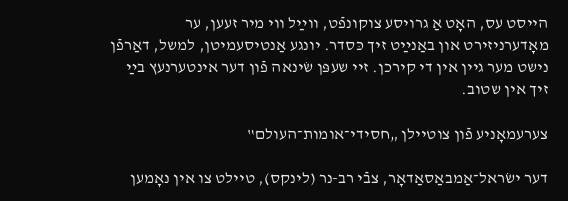הייסט עס, האָט אַ גרויסע צוקונפֿט, ווײַל ווי מיר זעען, ער מאָדערניזירט און באַנײַט זיך כּסדר. יונגע אַנטיסעמיטן, למשל, דאַרפֿן נישט מער גיין אין די קירכן. זיי שעפּן שׂינאה פֿון דער אינטערנעץ בײַ זיך אין שטוב.

צערעמאָניע פֿון צוטיילן „חסידי־אומות־העולם‟

דער ישׂראל־אַמבאַסאַדאָר, צבֿי רב-נר (לינקס), טיילט צו אין נאָמען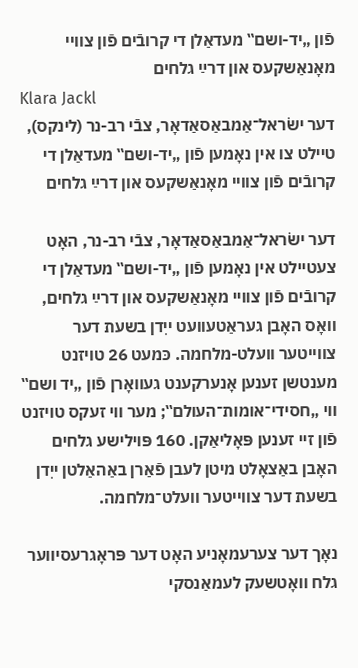פֿון „יד-ושם‟ מעדאַלן די קרובֿים פֿון צוויי מאָנאַשקעס און דרײַ גלחים
Klara Jackl
דער ישׂראל־אַמבאַסאַדאָר, צבֿי רב-נר (לינקס), טיילט צו אין נאָמען פֿון „יד-ושם‟ מעדאַלן די קרובֿים פֿון צוויי מאָנאַשקעס און דרײַ גלחים

דער ישׂראל־אַמבאַסאַדאָר, צבֿי רב-נר, האָט צעטיילט אין נאָמען פֿון „יד-ושם‟ מעדאַלן די קרובֿים פֿון צוויי מאָנאַשקעס און דרײַ גלחים, וואָס האָבן געראַטעוועט ייִדן בשעת דער צווייטער וועלט-מלחמה. כּמעט 26 טויזנט מענטשן זענען אָנערקענט געוואָרן פֿון „יד ושם‟ ווי „חסידי־אומות־העולם‟; מער ווי זעקס טויזנט פֿון זיי זענען פּאָליאַקן. 160 פּוילישע גלחים האָבן באַצאָלט מיטן לעבן פֿאַרן באַהאַלטן ייִדן בשעת דער צווייטער וועלט־מלחמה.

נאָך דער צערעמאָניע האָט דער פּראָגרעסיווער גלח וואָטשעק לעמאַנסקי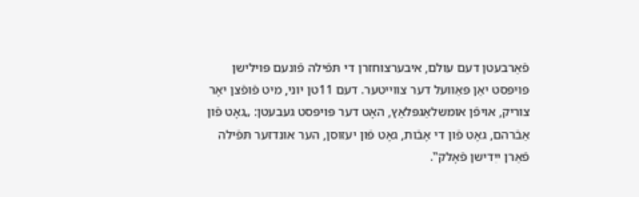פֿאַרבעטן דעם עולם, איבערצוחזרן די תּפֿילה פֿונעם פּוילישן פּויפּסט יאַן פּאַוועל דער צווייטער. דעם 11טן יוני, מיט פֿופֿצן יאָר צוריק, אויפֿן אומשלאַגפּלאַץ, האָט דער פּויפּסט געבעטן: „גאָט פֿון אַבֿרהם, גאָט פֿון די אָבֿות, גאָט פֿון יעזוסן, הער אונדזער תּפֿילה פֿאַרן ייִדישן פֿאָלק‟.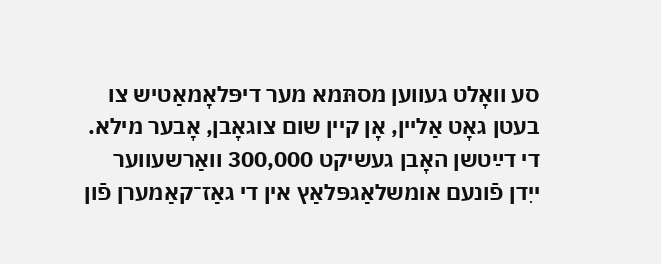סע וואָלט געווען מסתּמא מער דיפּלאָמאַטיש צו בעטן גאָט אַליין, אָן קיין שום צוגאָבן, אָבער מילא. די דײַטשן האָבן געשיקט 300,000 וואַרשעווער ייִדן פֿונעם אומשלאַגפּלאַץ אין די גאַז־קאַמערן פֿון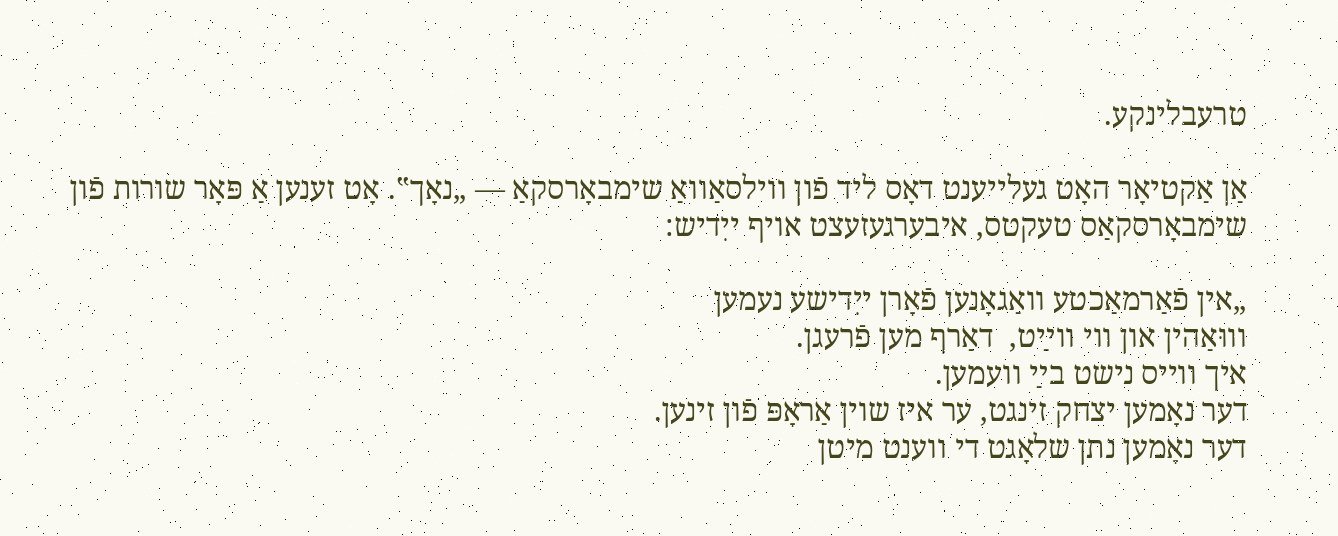טרעבלינקע.

אַן אַקטיאָר האָט געלייענט דאָס ליד פֿון ווילסאַוואַ שימבאָרסקאַ — „נאָך‟. אָט זענען אַ פּאָר שורות פֿון שימבאָרסקאַס טעקטס, איבערגעזעצט אויף ייִדיש:

„אין פֿאַרמאַכטע וואַגאָנען פֿאָרן ייִדישע נעמען
וווּאַהין און ווי ווײַט,  דאַרף מען פֿרעגן.
איך ווייס נישט בײַ וועמען.
דער נאָמען יצחק זינגט, ער איז שוין אַראָפּ פֿון זינען.
דער נאָמען נתן שלאָגט די ווענט מיטן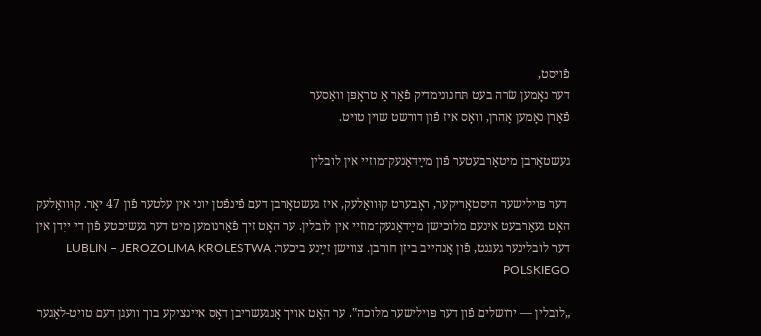פֿויסט,
דער נאָמען שׂרה בעט תּחנונימדיק פֿאַר אַ טראָפּן וואַסער
פֿאַרן נאָמען אַהרן, וואָס איז פֿון דורשט שוין טויט.

געשטאָרבן מיטאַרבעטער פֿון מײַדאַנעק־מוזיי אין לובלין

 דער פּוילישער היסטאָריקער, ראָבערט קוּוואַלעק, איז געשטאָרבן דעם פֿינפֿטן יוני אין עלטער פֿון 47 יאָר. קוּוואַלעק האָט געאַרבעט אינעם מלוכישן מײַדאַנעק־מוזיי אין לובלין. ער האָט זיך פֿאַרנומען מיט דער געשיכטע פֿון די ייִדן אין דער לובלינער געגנט, פֿון אָנהייב ביזן חורבן. צווישן זײַנע ביכער: LUBLIN – JEROZOLIMA KROLESTWA POLSKIEGO

„לובלין — ירושלים פֿון דער פּוילישער מלוכה‟. ער האָט אויך אָנגעשריבן דאָס איינציקע בוך וועגן דעם טויט-לאַגער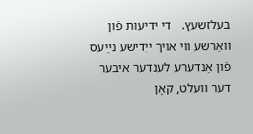בעלזשעץ.   די ידיעות פֿון וואַרשע ווי אויך ייִדישע נײַעס פֿון אַנדערע לענדער איבער דער וועלט, קאָן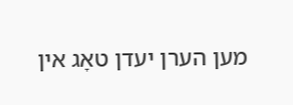מען הערן יעדן טאָג אין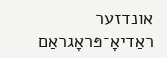אונדזער ראַדיאָ־פּראָגראַם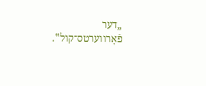„דער פֿאָרווערטס־קול‟.